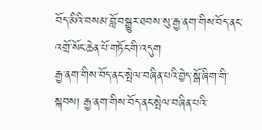བོད་མིའི་བསམ་བློ་བསྒྱུར་ཐབས་སུ་རྒྱ་ནག་གིས་བོད་ནང་འགྲོ་སོང་ཆེན་པོ་གཏོང་གི་འདུག
རྒྱ་ནག་གིས་བོད་ནང་སྤེལ་བཞིན་པའི་བྱེད་སྒོ་ཞིག་གི་སྐབས། རྒྱ་ནག་གིས་བོད་ནང་སྤེལ་བཞིན་པའི་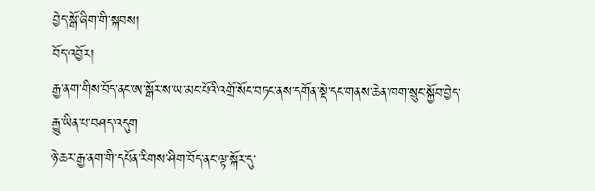བྱེད་སྒོ་ཞིག་གི་སྐབས།
བོད་འབྱོར།
རྒྱ་ནག་གིས་བོད་ནང་ཨ་སྒོར་ས་ཡ་མང་པོའི་འགྲོ་སོང་བཏང་ནས་དགོན་སྡེ་དང་གནས་ཆེན་ཁག་སྲུང་སྐྱོབ་བྱེད་རྒྱུ་ཡིན་པ་བཤད་འདུག
ཉེ་ཆར་རྒྱ་ནག་གི་དཔོན་རིགས་ཤིག་བོད་ནང་ལྟ་སྐོར་དུ་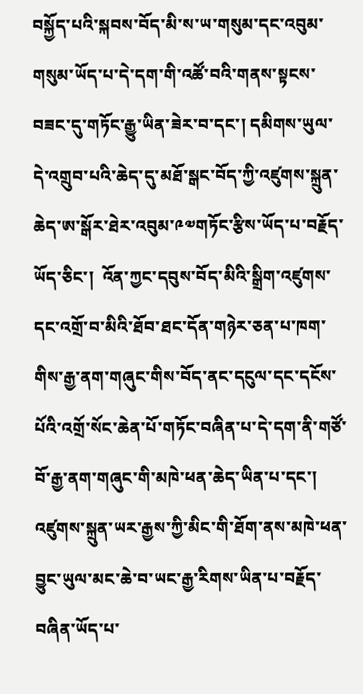བསྐྱོད་པའི་སྐབས་བོད་མི་ས་ཡ་གསུམ་དང་འབུམ་གསུམ་ཡོད་པ་དེ་དག་གི་འཚོ་བའི་གནས་སྟངས་བཟང་དུ་གཏོང་རྒྱུ་ཡིན་ཟེར་བ་དང་། དམིགས་ཡུལ་དེ་འགྲུབ་པའི་ཆེད་དུ་མཐོ་སྒང་བོད་ཀྱི་འཛུགས་སྐྲུན་ཆེད་ཨ་སྒོར་ཐེར་འབུམ་༩༧གཏོང་རྩིས་ཡོད་པ་བརྗོད་ཡོད་ཅིང་།  འོན་ཀྱང་དབུས་བོད་མིའི་སྒྲིག་འཛུགས་དང་འགྲོ་བ་མིའི་ཐོབ་ཐང་དོན་གཉེར་ཅན་པ་ཁག་གིས་རྒྱ་ནག་གཞུང་གིས་བོད་ནང་དངུལ་དང་དངོས་པོའི་འགྲོ་སོང་ཆེན་པོ་གཏོང་བཞིན་པ་དེ་དག་ནི་གཙོ་བོ་རྒྱ་ནག་གཞུང་གི་མཁེ་ཕན་ཆེད་ཡིན་པ་དང་།  འཛུགས་སྐྲུན་ཡར་རྒྱས་ཀྱི་མིང་གི་ཐོག་ནས་མཁེ་ཕན་བྱུང་ཡུལ་མང་ཆེ་བ་ཡང་རྒྱ་རིགས་ཡིན་པ་བརྗོད་བཞིན་ཡོད་པ་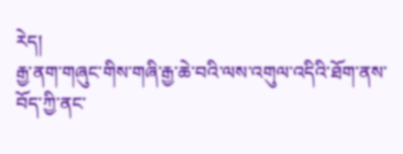རེད།
རྒྱ་ནག་གཞུང་གིས་གཞི་རྒྱ་ཆེ་བའི་ལས་འགུལ་འདིའི་ཐོག་ནས་བོད་ཀྱི་ནང་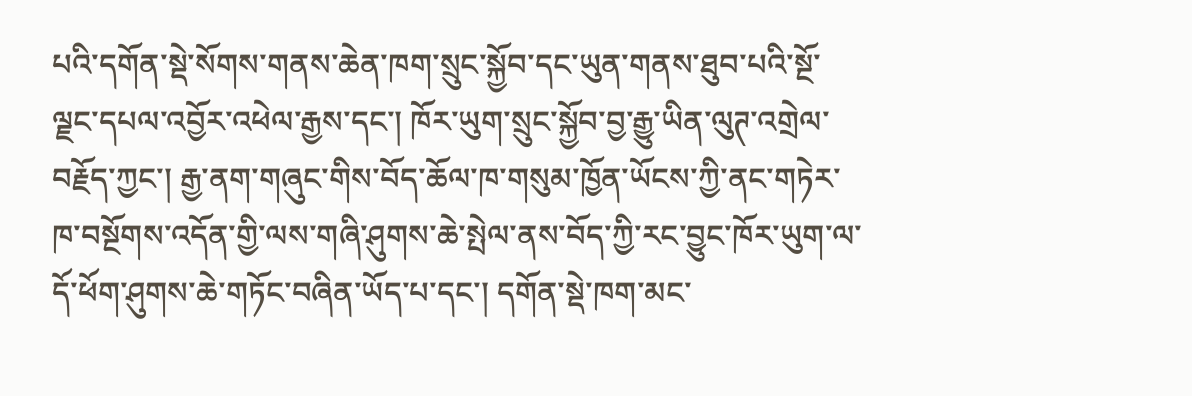པའི་དགོན་སྡེ་སོགས་གནས་ཆེན་ཁག་སྲུང་སྐྱོབ་དང་ཡུན་གནས་ཐུབ་པའི་སྔོ་ལྗང་དཔལ་འབྱོར་འཕེལ་རྒྱས་དང་། ཁོར་ཡུག་སྲུང་སྐྱོབ་བྱ་རྒྱུ་ཡིན་ལུཊ་འགྲེལ་བརྗོད་ཀྱང་། རྒྱ་ནག་གཞུང་གིས་བོད་ཆོལ་ཁ་གསུམ་ཁྱོན་ཡོངས་ཀྱི་ནང་གཏེར་ཁ་བསྔོགས་འདོན་གྱི་ལས་གཞི་ཤུགས་ཆེ་སྤེལ་ནས་བོད་ཀྱི་རང་བྱུང་ཁོར་ཡུག་ལ་དོ་ཕོག་ཤུགས་ཆེ་གཏོང་བཞིན་ཡོད་པ་དང་། དགོན་སྡེ་ཁག་མང་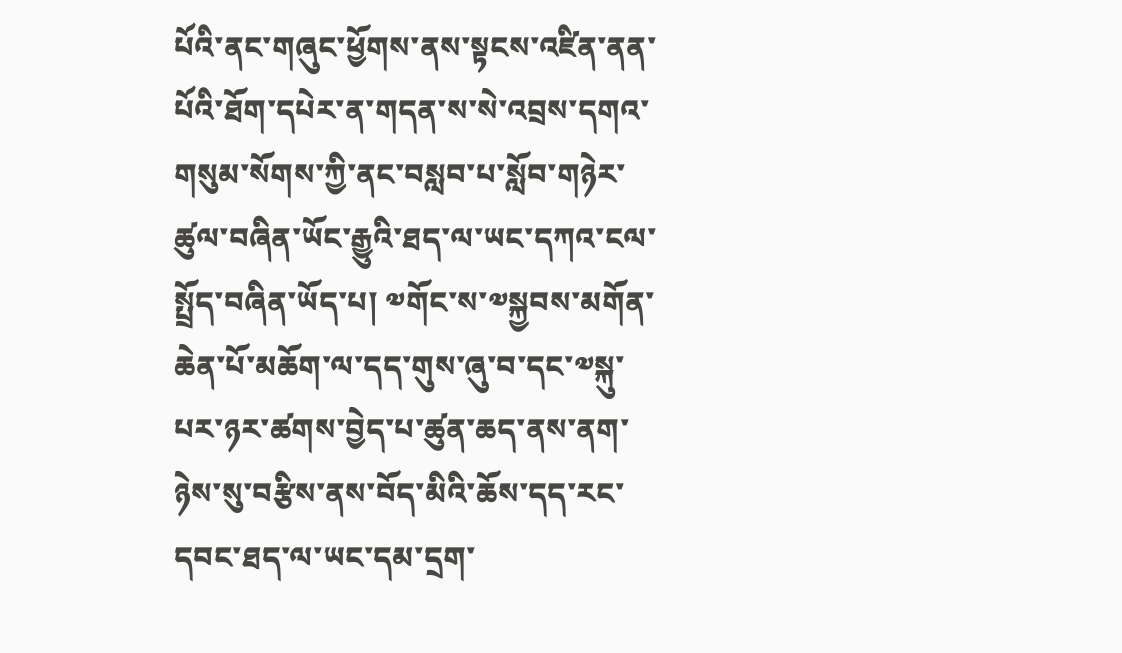པོའི་ནང་གཞུང་ཕྱོགས་ནས་སྟངས་འཛིན་ནན་པོའི་ཐོག་དཔེར་ན་གདན་ས་སེ་འབྲས་དགའ་གསུམ་སོགས་ཀྱི་ནང་བསླབ་པ་སློབ་གཉེར་ཚུལ་བཞིན་ཡོང་རྒྱུའི་ཐད་ལ་ཡང་དཀའ་ངལ་སྤྲོད་བཞིན་ཡོད་པ། ༧གོང་ས་༧སྐྱབས་མགོན་ཆེན་པོ་མཆོག་ལ་དད་གུས་ཞུ་བ་དང་༧སྐུ་པར་ཉར་ཚགས་བྱེད་པ་ཚུན་ཆད་ནས་ནག་ཉེས་སུ་བརྩིས་ནས་བོད་མིའི་ཆོས་དད་རང་དབང་ཐད་ལ་ཡང་དམ་དྲག་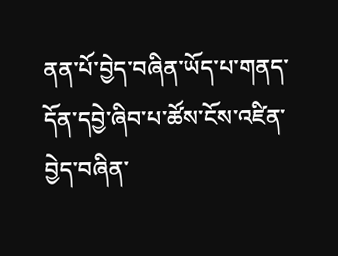ནན་པོ་བྱེད་བཞིན་ཡོད་པ་གནད་དོན་དབྱེ་ཞིབ་པ་ཚོས་ངོས་འཛིན་བྱེད་བཞིན་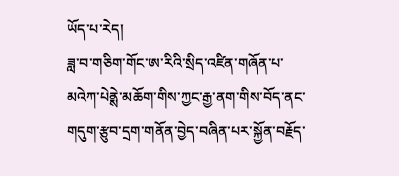ཡོད་པ་རེད།
ཟླ་བ་གཅིག་གོང་ཨ་རིའི་སྲིད་འཛིན་གཞོན་པ་མའེཀ་པེནྶེ་མཆོག་གིས་ཀྱང་རྒྱ་ནག་གིས་བོད་ནང་གདུག་རྩུབ་དྲག་གནོན་བྱེད་བཞིན་པར་སྐྱོན་བརྗོད་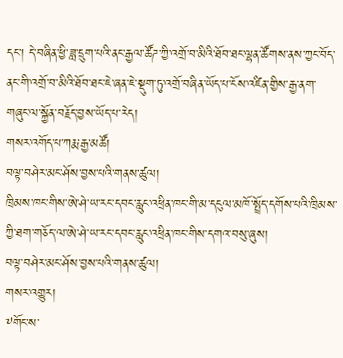དང་། དེ་བཞིན་ཕྱི་ཟླ་དྲུག་པའི་ནང་རྒྱལ་ཚོཌ་ཀྱི་འགྲོ་བ་མིའི་ཐོབ་ཐང་ལྷན་ཚོགས་ནས་ཀྱང་བོད་ནང་གི་འགྲོ་བ་མིའི་ཐོབ་ཐང་ཇེ་ཞན་ཇེ་སྡུག་ཏུ་འགྲོ་བཞིན་ཡོད་པ་ངོས་འཛིན་གྱིས་རྒྱ་ནག་གཞུང་ལ་སྐྱོན་བརྗོད་བྱས་ཡོད་པ་རེད།
གསར་འགོད་པ་ཀརྨ་རྒྱ་མཚོ།
བལྟ་བཤེར་མང་ཤོས་བྱས་པའི་གནས་ཚུལ།
ཁྲིམས་ཁང་གིས་ཨེ་ཤེ་ཡ་རང་དབང་རླུང་འཕྲིན་ཁང་གི་མ་དངུལ་མཁོ་སྤྲོད་དགོས་པའི་ཁྲིམས་ཀྱི་ཐག་གཅོད་ལ་ཨེ་ཤེ་ཡ་རང་དབང་རླུང་འཕྲིན་ཁང་གིས་དགའ་བསུ་ཞུས།
བལྟ་བཤེར་མང་ཤོས་བྱས་པའི་གནས་ཚུལ།
གསར་འགྱུར།
༸གོང་ས་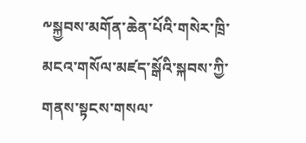༸སྐྱབས་མགོན་ཆེན་པོའི་གསེར་ཁྲི་མངའ་གསོལ་མཛད་སྒོའི་སྐབས་ཀྱི་གནས་སྟངས་གསལ་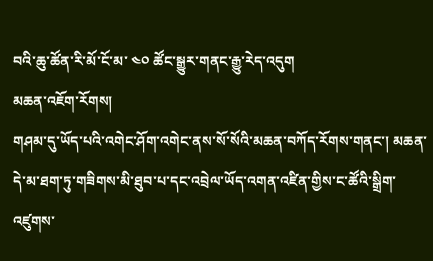བའི་ཆུ་ཚོན་རི་མོ་ངོ་མ་ ༤༠ ཚོང་སྒྱུར་གནང་རྒྱུ་རེད་འདུག
མཆན་འཇོག་རོགས།
གཤམ་དུ་ཡོད་པའི་འགེང་ཤོག་འགེང་ནས་སོ་སོའི་མཆན་བཀོད་རོགས་གནང་། མཆན་དེ་མ་ཐག་ཏུ་གཟིགས་མི་ཐུབ་པ་དང་འབྲེལ་ཡོད་འགན་འཛིན་གྱིས་ང་ཚོའི་སྒྲིག་འཛུགས་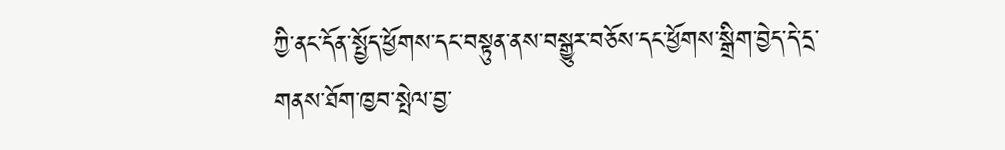ཀྱི་ནང་དོན་སྤྱོད་ཕྱོགས་དང་བསྟུན་ནས་བསྒྱུར་བཅོས་དང་ཕྱོགས་སྒྲིག་བྱེད་དེ་དྲ་གནས་ཐོག་ཁྱབ་སྤེལ་བྱ་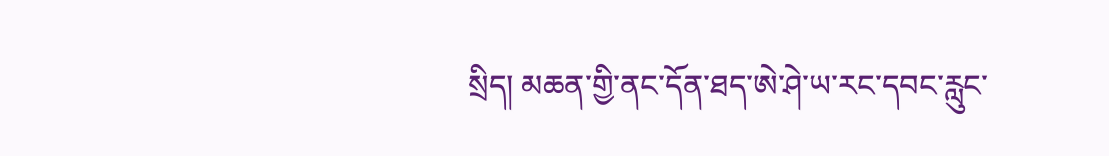སྲིད། མཆན་གྱི་ནང་དོན་ཐད་ཨེ་ཤེ་ཡ་རང་དབང་རླུང་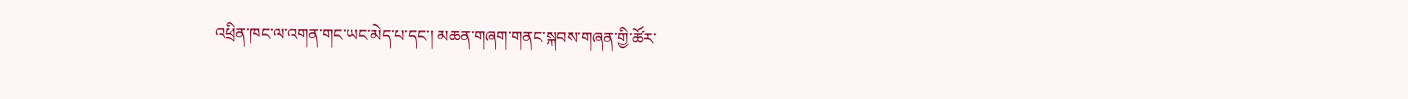འཕྲིན་ཁང་ལ་འགན་གང་ཡང་མེད་པ་དང་། མཆན་གཞག་གནང་སྐབས་གཞན་གྱི་ཚོར་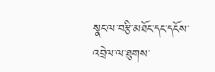སྣང་ལ་བརྩི་མཐོང་དང་དངོས་འབྲེལ་ལ་ཐུགས་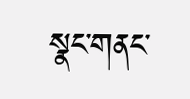སྣང་གནང་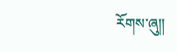རོགས་ཞུ༎